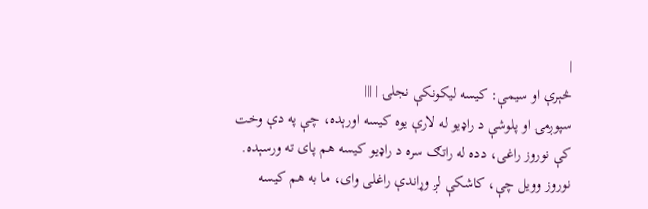|
څېرې او سيمې: کيسه ليکونکې نجلۍ | |||
سپوږمۍ او پلوشې د راډيو له لارې يوه کيسه اورېده، چې په دې وخت کې نوروز راغی، دده له راتګ سره د راډيو کيسه هم پای ته ورسېده. نوروز وويل چې، کاشکې لږ وړاندې راغلی وای، ما به هم کيسه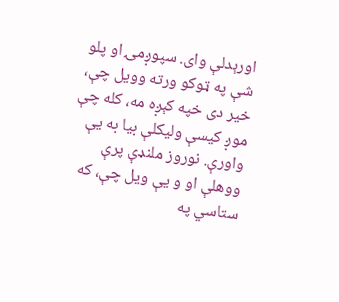اورېدلې وای. سپوږمۍ او پلو شې په ټوکو ورته وويل چې، خير دی خپه کېږه مه، کله چې موږ کيسې وليکلې بيا به يې واورې. نوروز ملنډې پرې ووهلې او و يې ويل چې، که ستاسي په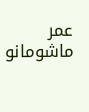عمر ماشومانو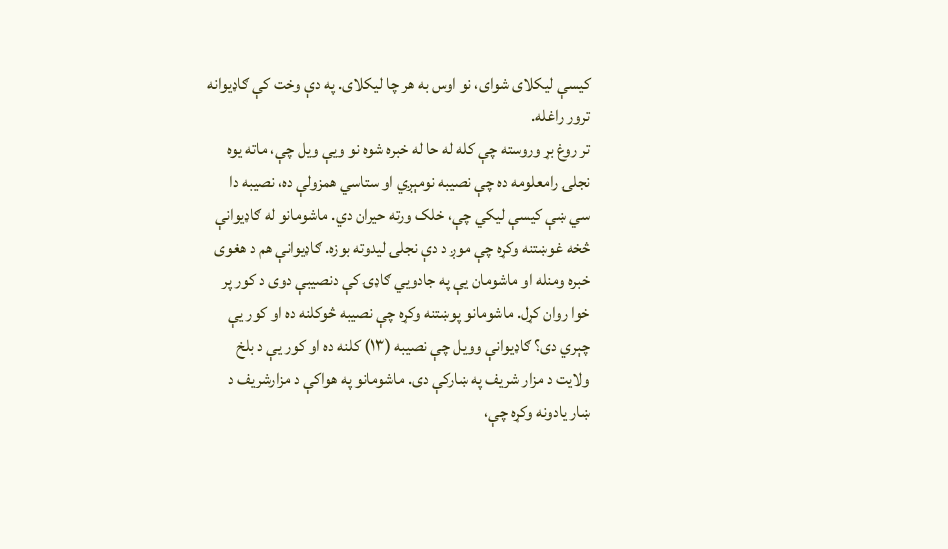کيسې ليکلای شوای، نو اوس به هر چا ليکلای. په دې وخت کې ګاډيوانه ترور راغله.
تر روغ بړ وروسته چې کله له حا له خبره شوه نو ويې ويل چې، ماته يوه نجلۍ رامعلومه ده چې نصيبه نومېږي او ستاسي همزولې ده، نصيبه دا سي ښې کيسې ليکي چې، خلک ورته حيران دي. ماشومانو له ګاډيوانې څخه غوښتنه وکړه چې موږ د دې نجلۍ ليدوته بوزه. ګاډيوانې هم د هغوی خبره ومنله او ماشومان يې په جادويي ګاډۍ کې دنصيبې دوی د کور پر خوا روان کړل. ماشومانو پوښتنه وکړه چې نصيبه څوکلنه ده او کور يې چېري دی؟ ګاډيوانې وويل چې نصيبه (١٣) کلنه ده او کور يې د بلخ ولايت د مزار شريف په ښارکې دی. ماشومانو په هواکې د مزارشريف د ښار يادونه وکړه چې،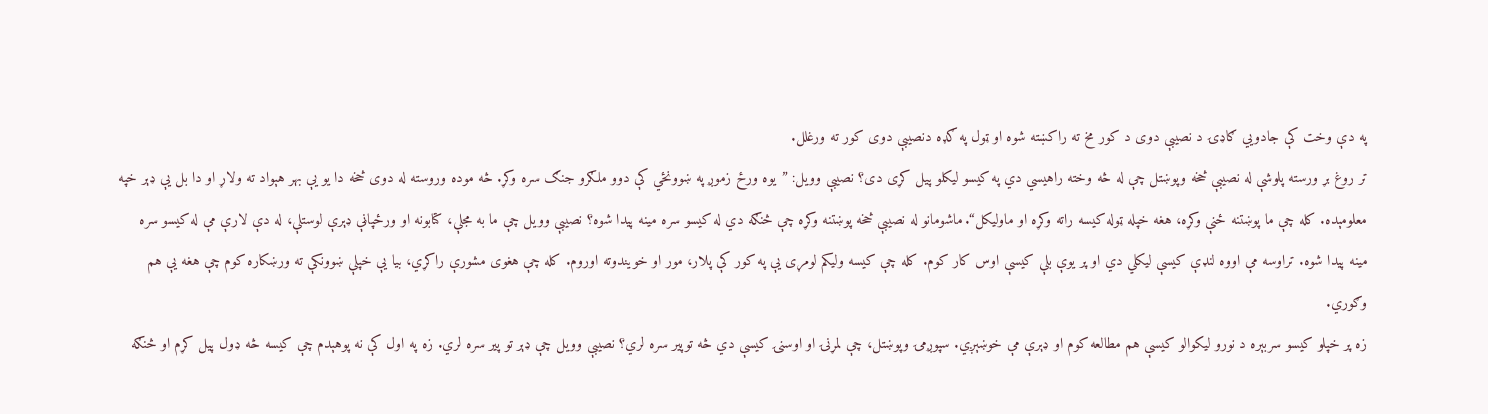په دې وخت کې جادويي ګاډۍ د نصيبې دوی د کور مخ ته راکښته شوه او ټول په ګډه دنصيبې دوی کور ته ورغلل.
تر روغ بړ ورسته پلوشې له نصيبې څخه وپوښتل چې له څه وخته راهيسي دي په کيسو ليکلو پيل کړی دی؟ نصيبې وويل: ”يوه ورځ زموږ په ښوونځي کې دوو ملګرو جنګ سره وکړ. څه موده وروسته له دوی څخه دا يو يې بهر هېواد ته ولاړ او دا بل يې ډېر خپه معلومېده. کله چې ما پوښتنه ځنې وکړه، هغه خپله ټوله کيسه راته وکړه او ماوليکل“. ماشومانو له نصيبې څخه پوښتنه وکړه چې څنګه دي له کيسو سره مينه پيدا شوه؟ نصيبې وويل چې ما به مجلې، کتابونه او ورځپاڼې ډېرې لوستلې، له دې لارې مې له کيسو سره مينه پيدا شوه. تراوسه مې اووه لنډې کيسې ليکلي دي او پر يوې بلې کيسې اوس کار کوم. کله چې کيسه وليکم لومړی يې په کور کې پلار، مور او خويندوته اوروم. کله چې هغوی مشورې راکړي، بيا يې خپلې ښوونکې ته ورښکاره کوم چې هغه يې هم وګوري.
زه پر خپلو کيسو سربېره د نورو ليکوالو کيسې هم مطالعه کوم او ډېرې مې خوښېږي. سپوږمۍ وپوښتل، چې لمړنۍ او اوسنۍ کيسې دي څه توپير سره لري؟ نصيبې وويل چې ډېر تو پير سره لري. زه په اول کې نه پوهېدم چې کيسه څه ډول پيل کړم او څنګه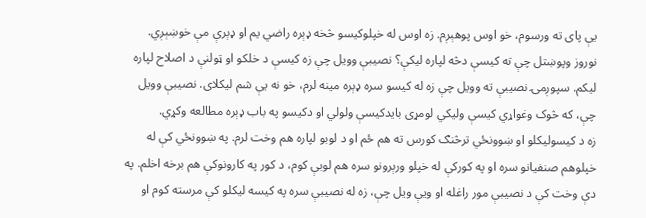يې پای ته ورسوم، خو اوس پوهېږم. زه اوس له خپلوکيسو څخه ډېره راضي يم او ډېرې مې خوښېږي. نوروز وپوښتل چې ته کيسې دڅه لپاره ليکې؟ نصيبې وويل چې زه کيسې د خلکو او ټولنې د اصلاح لپاره ليکم. سپوږمۍ نصيبې ته وويل چې زه له کيسو سره ډېره مينه لرم، خو نه يې شم ليکلای. نصيبې وويل چې، که څوک وغواړي کيسې وليکي لومړی بايدکيسې ولولي او دکيسو په باب ډېره مطالعه وکړي.
زه د کيسوليکلو او ښوونځي ترڅنګ کورس ته هم ځم او د لوبو لپاره هم وخت لرم. په ښوونځي کې له خپلوهم صنفيانو سره او په کورکې له خپلو ورېرونو سره هم لوبې کوم، د کور په کارونوکې هم برخه اخلم. په دې وخت کې د نصيبې مور راغله او ويې ويل چې، زه له نصيبې سره په کيسه ليکلو کې مرسته کوم او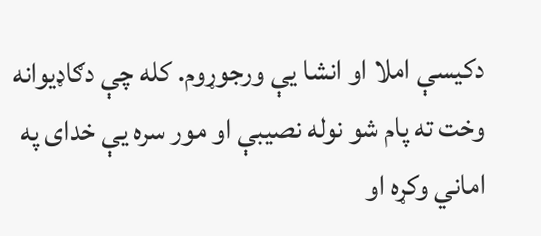دکيسې املا او انشا يې ورجوړوم. کله چې دګاډيوانه وخت ته پام شو نوله نصيبې او مور سره يې خدای په اماني وکړه او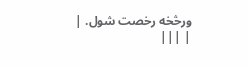ورڅخه رخصت شول. |
| |||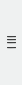| |||